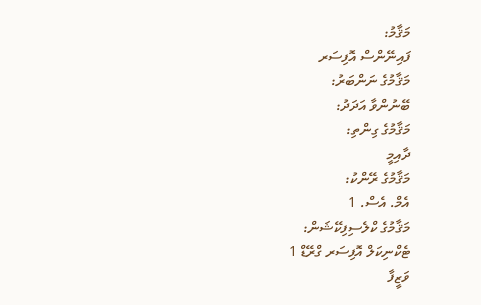މަޤާމު:
ފައިނޭންސް އޮފިސަރ
މަޤާމުގެ ނަންބަރު:
ބޭނުންވާ އަދަދު:
މަޤާމުގެ ގިންތި:
ދާއިމީ
މަޤާމުގެ ރޭންކު:
އެމް. އެސް. 1
މަޤާމުގެ ކްލެސިފިކޭޝަން:
ޓެކްނިކަލް އޮފިސަރ ގްރޭޑް 1
ވަޒީފާ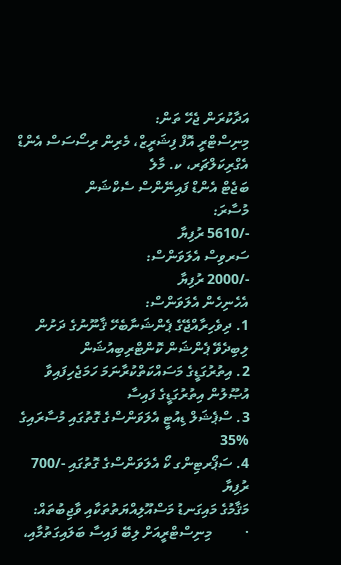އަދާކުރަން ޖެހޭ ތަން:
މިނިސްޓްރީ އޮފް ފިޝަރީޒް، މެރިން ރިސޯސަސް އެންޑް އެގްރިކަލްޗަރ، ކ. މާލެ
ބަޖެޓް އެންޑް ފައިނޭންސް ސެކްޝަން
މުސާރަ:
-/5610 ރުފިޔާ
ސަރވިސް އެލަވަންސް:
-/2000 ރުފިޔާ
އެހެނިހެން އެލަވަންސް:
1. ދިވެހިރާއްޖޭގެ ޕެންޝަނާބެހޭ ޤާނޫނުގެ ދަށުން ލިބިދެވޭ ޕެންޝަން ކޮންޓްރިބިއުޝަން
2. އިތުރުގަޑީގެ މަސައްކަތްކުރާނަމަ ހަމަޖެހިފައިވާ އުޞޫލުން އިތުރުގަޑީގެ ފައިސާ
3. ސްޕެޝަލް ޑިއުޓީ އެލަވަންސްގެ ގޮތުގައި މުސާރައިގެ %35
4. ސަޕޯރޓިންގ ކޯ އެލަވަންސްގެ ގޮތުގައި -/700 ރުފިޔާ
މަޤާމުގެ މައިގަނޑު މަސްއޫލިއްޔަތުތަކާއި ވާޖިބުތައް:
·         މިނިސްޓްރީއަށް ލިބޭ ފައިސާ ބަލައިގަތުމާއި،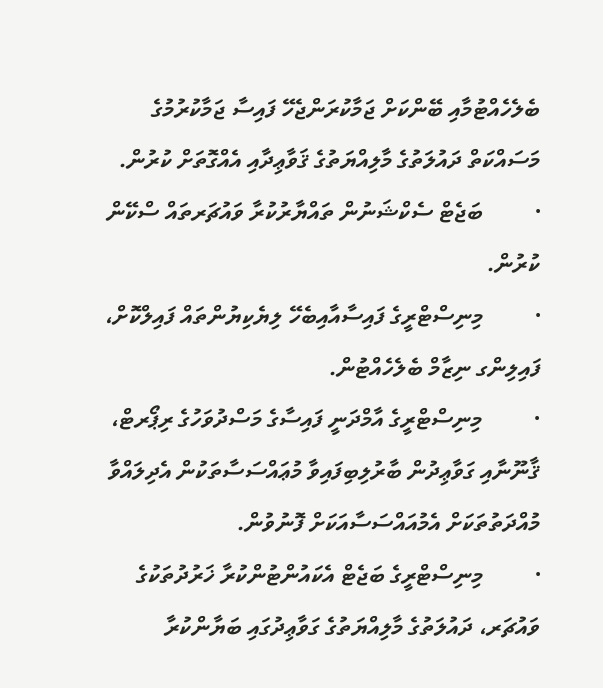ބެލެހެއްޓުމާއި ބޭންކަށް ޖަމާކުރަންޖެހޭ ފައިސާ ޖަމާކުރުމުގެ މަސައްކަތް ދައުލަތުގެ މާލިއްޔަތުގެ ޤަވާޢިދާއި އެއްގޮތަށް ކުރުން.
·         ބަޖެޓް ސެކްޝަނުން ތައްޔާރުކުރާ ވައުޗަރތައް ސްކޭން ކުރުން.
·         މިނިސްޓްރީގެ ފައިސާއާއިބެހޭ ލިޔެކިޔުންތައް ފައިލްކޮށް، ފައިލިންގ ނިޒާމް ބެލެހެއްޓުން.
·         މިނިސްޓްރީގެ އާމްދަނީ ފައިސާގެ މަސްދުވަހުގެ ރިޕޯރޓް، ޤާނޫނާއި ގަވާޢިދުން ބާރުލިބިފައިވާ މުޢައްސަސާތަކުން އެދިލައްވާ މުއްދަތުތަކަށް އެމުއައްސަސާއަކަށް ފޮނުވުން.
·         މިނިސްޓްރީގެ ބަޖެޓް އެކައުންޓުންކުރާ ޚަރުދުތަކުގެ ވައުޗަރ، ދައުލަތުގެ މާލިއްޔަތުގެ ގަވާޢިދުގައި ބަޔާންކުރާ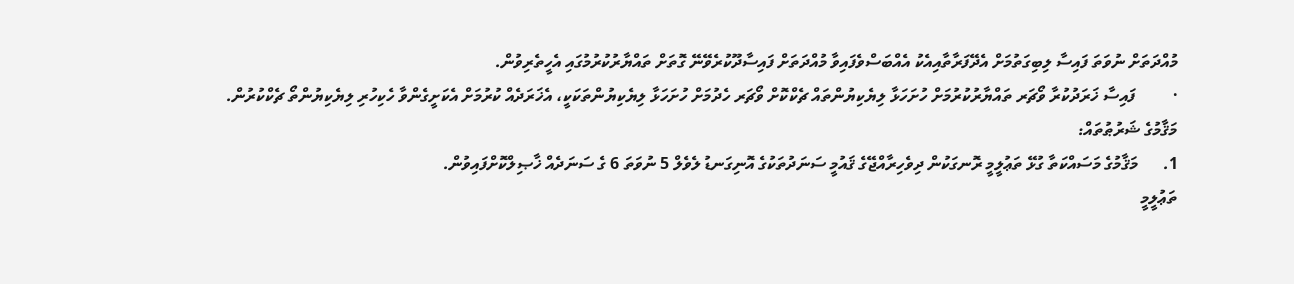މުއްދަތަށް ނުވަތަ ފައިސާ ލިބިގަތުމަށް އެދޭފަރާތާއިއެކު އެއްބަސްވެފައިވާ މުއްދަތަށް ފައިސާދޫކުރެވޭނޭ ގޮތަށް ތައްޔާރުކުރުމުގައި އެހީތެރިވުން.
·         ފައިސާ ޚަރަދުކުރާ ވޯޗަރ ތައްޔާރުކުރުމަށް ހުށަހަޅާ ލިޔެކިޔުންތައް ޗެކްކޮށް ވޯޗަރ ހެދުމަށް ހުށަހަޅާ ލިޔެކިޔުންތަކަކީ، އެޚަރަދެއް ކުރުމަށް އެކަށީގެންވާ ހެކިހުރި ލިޔެކިޔުންތޯ ޗެކްކުރުން.
މަޤާމުގެ ޝަރުޠުތައް:
1.      މަޤާމުގެ މަސައްކަތާ ގުޅޭ ތަޢުލީމީ ރޮނގަކުން ދިވެހިރާއްޖޭގެ ޤައުމީ ސަނަދުތަކުގެ އޮނިގަނޑު ލެވެލް 5 ނުވަތަ 6 ގެ ސަނަދެއް ޚާޞިލްކޮށްފައިވުން.
ތަޢުލީމީ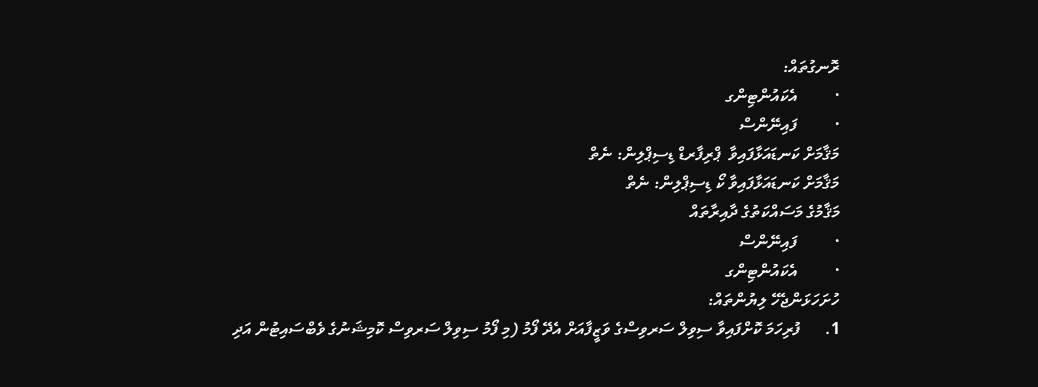ރޮނގުތައް:
·         އެކައުންޓިންގ
·         ފައިނޭންސް
މަޤާމަށް ކަނޑައަޅާފައިވާ  ޕްރިފާރޑް ޑިސިޕްލިން: ނެތް
މަޤާމަށް ކަނޑައަޅާފައިވާ ކޯ ޑިސިޕްލިން: ނެތް
މަޤާމުގެ މަސައްކަތުގެ ދާއިރާތައް
·         ފައިނޭންސް
·         އެކައުންޓިންގ
ހުށަހަޅަންޖެހޭ ލިޔުންތައް:
1.      ފުރިހަމަ ކޮށްފައިވާ ސިވިލް ސަރވިސްގެ ވަޒީފާއަށް އެދޭ ފޯމު (މި ފޯމު ސިވިލް ސަރވިސް ކޮމިޝަނުގެ ވެބްސައިޓުން އަދި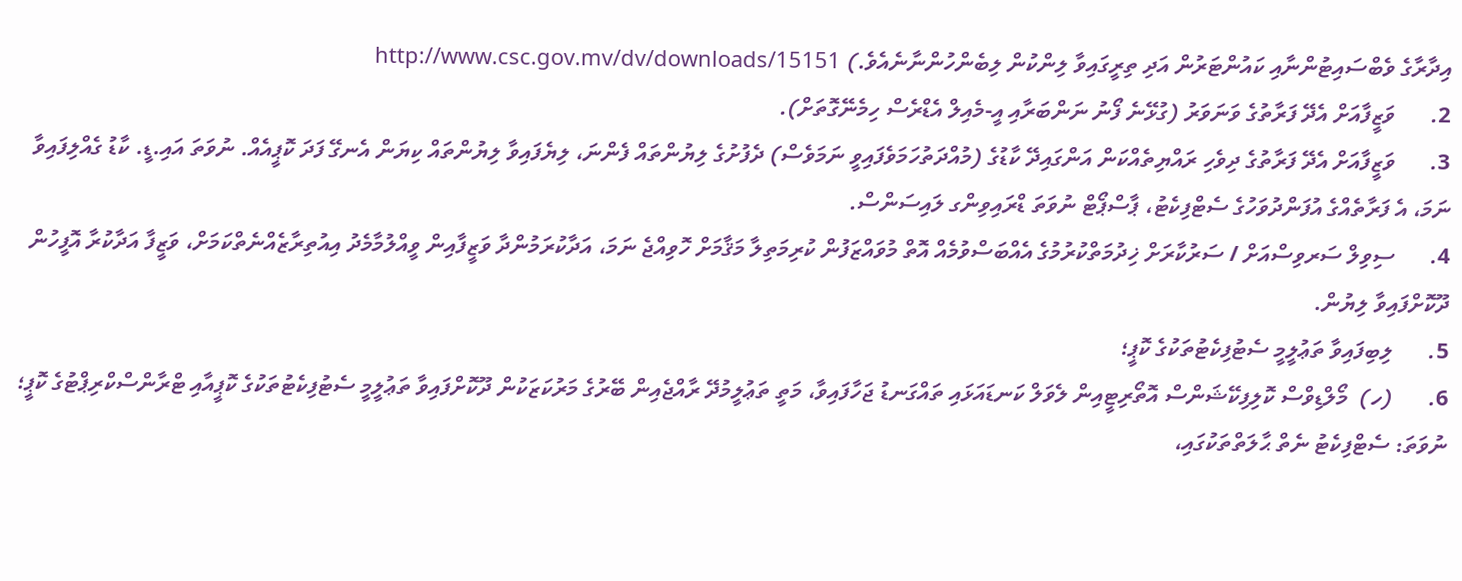އިދާރާގެ ވެބްސައިޓުންނާއި ކައުންޓަރުން އަދި ތިރީގައިވާ ލިންކުން ލިބެންހުންނާނެއެވެ.) http://www.csc.gov.mv/dv/downloads/15151
2.      ވަޒީފާއަށް އެދޭ ފަރާތުގެ ވަނަވަރު (ގުޅޭނެ ފޯނު ނަންބަރާއި އީ-މެއިލް އެޑްރެސް ހިމެނޭގޮތަށް).
3.      ވަޒީފާއަށް އެދޭ ފަރާތުގެ ދިވެހި ރައްޔިތެއްކަން އަންގައިދޭ ކާޑުގެ (މުއްދަތުހަމަވެފައިވީ ނަމަވެސް) ދެފުށުގެ ލިޔުންތައް ފެންނަ، ލިޔެފައިވާ ލިޔުންތައް ކިޔަން އެނގޭ ފަދަ ކޮޕީއެއް. ނުވަތަ އައި.ޑީ. ކާޑު ގެއްލިފައިވާ ނަމަ، އެ ފަރާތެއްގެ އުފަންދުވަހުގެ ސެޓްފިކެޓު، ޕާސްޕޯޓް ނުވަތަ ޑްރައިވިންގ ލައިސަންސް.
4.      ސިވިލް ސަރވިސްއަށް / ސަރުކާރަށް ޚިދުމަތްކުރުމުގެ އެއްބަސްވުމެއް އޮތް މުވައްޒަފުން ކުރިމަތިލާ މަޤާމަށް ހޮވިއްޖެ ނަމަ، އަދާކުރަމުންދާ ވަޒީފާއިން ވީއްލުމާމެދު އިއުތިރާޒެއްނެތްކަމަށް، ވަޒީފާ އަދާކުރާ އޮފީހުން ދޫކޮށްފައިވާ ލިޔުން.
5.      ލިބިފައިވާ ތަޢުލީމީ ސެޓުފިކެޓުތަކުގެ ކޮޕީ؛
6.      (ހ)  މޯލްޑިވްސް ކޮލިފިކޭޝަންސް އޮތޯރިޓީއިން ލެވަލް ކަނޑައަޅައި ތައްގަނޑު ޖަހާފައިވާ، މަތީ ތަޢުލީމުދޭ ރާއްޖެއިން ބޭރުގެ މަރުކަޒަކުން ދޫކޮށްފައިވާ ތަޢުލީމީ ސެޓުފިކެޓުތަކުގެ ކޮޕީއާއި ޓްރާންސްކްރިޕްޓުގެ ކޮޕީ؛ ނުވަތަ: ސެޓްފިކެޓު ނެތް ޙާލަތްތަކުގައި،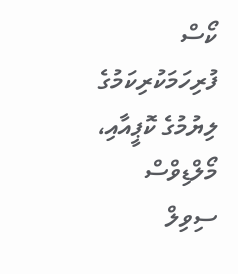ކޯސް ފުރިހަމަކުރިކަމުގެ ލިޔުމުގެ ކޮޕީއާއި، މޯލްޑިވްސް ސިވިލް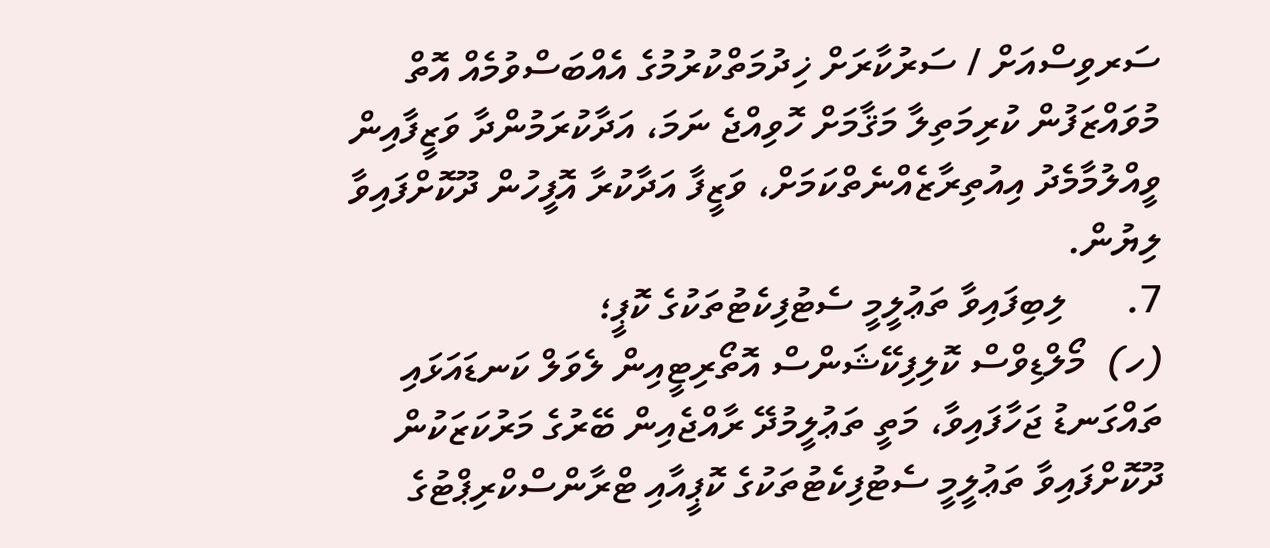ސަރވިސްއަށް / ސަރުކާރަށް ޚިދުމަތްކުރުމުގެ އެއްބަސްވުމެއް އޮތް މުވައްޒަފުން ކުރިމަތިލާ މަޤާމަށް ހޮވިއްޖެ ނަމަ، އަދާކުރަމުންދާ ވަޒީފާއިން ވީއްލުމާމެދު އިއުތިރާޒެއްނެތްކަމަށް، ވަޒީފާ އަދާކުރާ އޮފީހުން ދޫކޮށްފައިވާ ލިޔުން.
7.      ލިބިފައިވާ ތަޢުލީމީ ސެޓުފިކެޓުތަކުގެ ކޮޕީ؛
(ހ)  މޯލްޑިވްސް ކޮލިފިކޭޝަންސް އޮތޯރިޓީއިން ލެވަލް ކަނޑައަޅައި ތައްގަނޑު ޖަހާފައިވާ، މަތީ ތަޢުލީމުދޭ ރާއްޖެއިން ބޭރުގެ މަރުކަޒަކުން ދޫކޮށްފައިވާ ތަޢުލީމީ ސެޓުފިކެޓުތަކުގެ ކޮޕީއާއި ޓްރާންސްކްރިޕްޓުގެ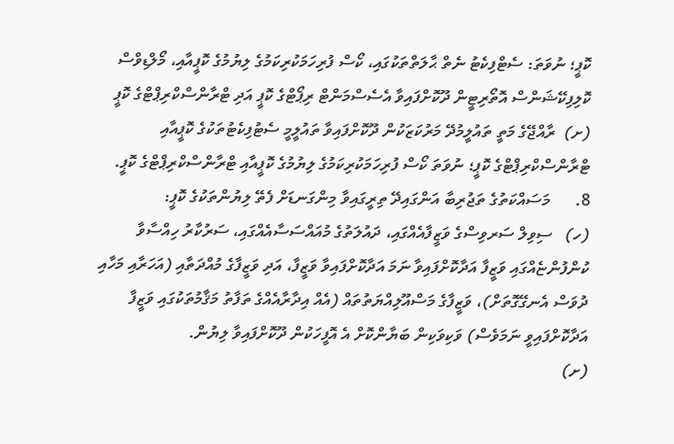ކޮޕީ؛ ނުވަތަ: ސެޓްފިކެޓު ނެތް ޙާލަތްތަކުގައި، ކޯސް ފުރިހަމަކުރިކަމުގެ ލިޔުމުގެ ކޮޕީއާއި، މޯލްޑިވްސް ކޮލިފިކޭޝަންސް އޮތޯރިޓީން ދޫކޮށްފައިވާ އެސެސްމަންޓް ރިޕޯޓްގެ ކޮޕީ އަދި ޓްރާންސްކްރިޕްޓްގެ ކޮޕީ
(ށ)  ރާއްޖޭގެ މަތީ ތައުލީމުދޭ މަރުކަޒަކުން ދޫކޮށްފައިވާ ތައުލީމީ ސެޓުފިކެޓުތަކުގެ ކޮޕީއާއި ޓްރާންސްކްރިޕްޓްގެ ކޮޕީ؛ ނުވަތަ ކޯސް ފުރިހަމަކުރިކަމުގެ ލިޔުމުގެ ކޮޕީއާއި ޓްރާންސްކްރިޕްޓްގެ ކޮޕީ.
8.      މަސައްކަތުގެ ތަޖުރިބާ އަންގައިދޭ ތިރީގައިވާ މިންގަނޑަށް ފެތޭ ލިޔުންތަކުގެ ކޮޕީ:
(ހ)   ސިވިލް ސަރވިސްގެ ވަޒީފާއެއްގައި، ދައުލަތުގެ މުއައްސަސާއެއްގައި، ސަރުކާރު ހިއްސާވާ ކުންފުންޏެއްގައި ވަޒީފާ އަދާކޮށްފައިވާ ނަމަ އަދާކޮށްފައިވާ ވަޒީފާ، އަދި ވަޒީފާގެ މުއްދަތާއި (އަހަރާއި މަހާއި ދުވަސް އެނގޭގޮތަށް)، ވަޒީފާގެ މަސްއޫލިއްޔަތުތައް (އެއް އިދާރާއެއްގެ ތަފާތު މަޤާމުތަކުގައި ވަޒީފާ އަދާކޮށްފައިވީ ނަމަވެސް) ވަކިވަކިން ބަޔާންކޮށް އެ އޮފީހަކުން ދޫކޮށްފައިވާ ލިޔުން.
(ށ)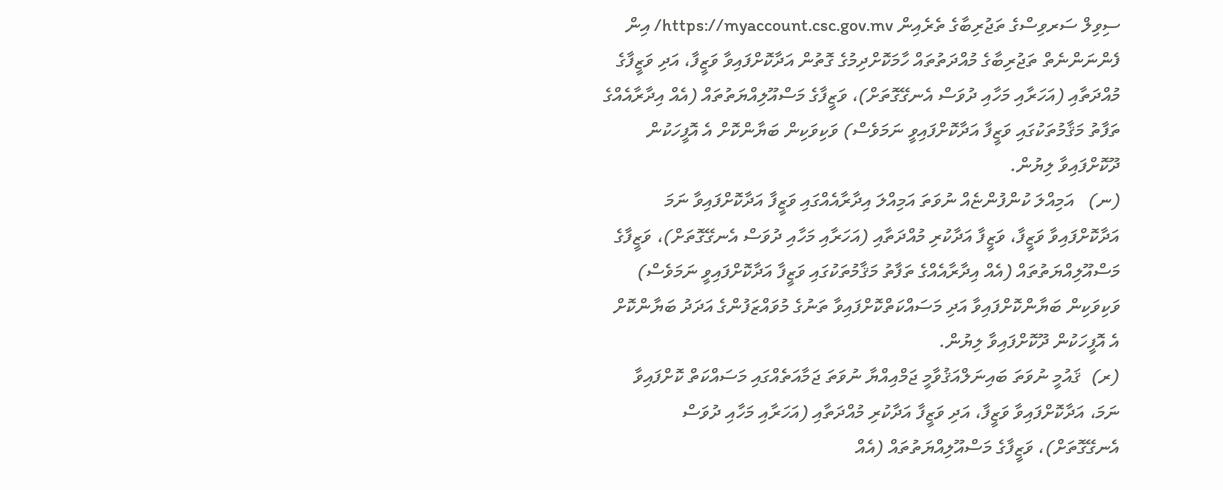ސިވިލް ސަރވިސްގެ ތަޖުރިބާގެ ތެރެއިން https://myaccount.csc.gov.mv/ އިން ފެންނަންނެތް ތަޖުރިބާގެ މުއްދަތުތައް ހާމަކޮށްދިމުގެ ގޮތުން އަދާކޮށްފައިވާ ވަޒީފާ، އަދި ވަޒީފާގެ މުއްދަތާއި (އަހަރާއި މަހާއި ދުވަސް އެނގޭގޮތަށް)، ވަޒީފާގެ މަސްއޫލިއްޔަތުތައް (އެއް އިދާރާއެއްގެ ތަފާތު މަޤާމުތަކުގައި ވަޒީފާ އަދާކޮށްފައިވީ ނަމަވެސް) ވަކިވަކިން ބަޔާންކޮށް އެ އޮފީހަކުން ދޫކޮށްފައިވާ ލިޔުން.
(ނ)   އަމިއްލަ ކުންފުންޏެއް ނުވަތަ އަމިއްލަ އިދާރާއެއްގައި ވަޒީފާ އަދާކޮށްފައިވާ ނަމަ އަދާކޮށްފައިވާ ވަޒީފާ، ވަޒީފާ އަދާކުރި މުއްދަތާއި (އަހަރާއި މަހާއި ދުވަސް އެނގޭގޮތަށް)، ވަޒީފާގެ މަސްއޫލިއްޔަތުތައް (އެއް އިދާރާއެއްގެ ތަފާތު މަޤާމުތަކުގައި ވަޒީފާ އަދާކޮށްފައިވީ ނަމަވެސް) ވަކިވަކިން ބަޔާންކޮށްފައިވާ އަދި މަސައްކަތްކޮށްފައިވާ ތަނުގެ މުވައްޒަފުންގެ އަދަދު ބަޔާންކޮށް އެ އޮފީހަކުން ދޫކޮށްފައިވާ ލިޔުން.
(ރ)  ޤައުމީ ނުވަތަ ބައިނަލްއަޤުވާމީ ޖަމްއިއްޔާ ނުވަތަ ޖަމާއަތެއްގައި މަސައްކަތް ކޮށްފައިވާ ނަމަ، އަދާކޮށްފައިވާ ވަޒީފާ، އަދި ވަޒީފާ އަދާކުރި މުއްދަތާއި (އަހަރާއި މަހާއި ދުވަސް އެނގޭގޮތަށް)، ވަޒީފާގެ މަސްއޫލިއްޔަތުތައް (އެއް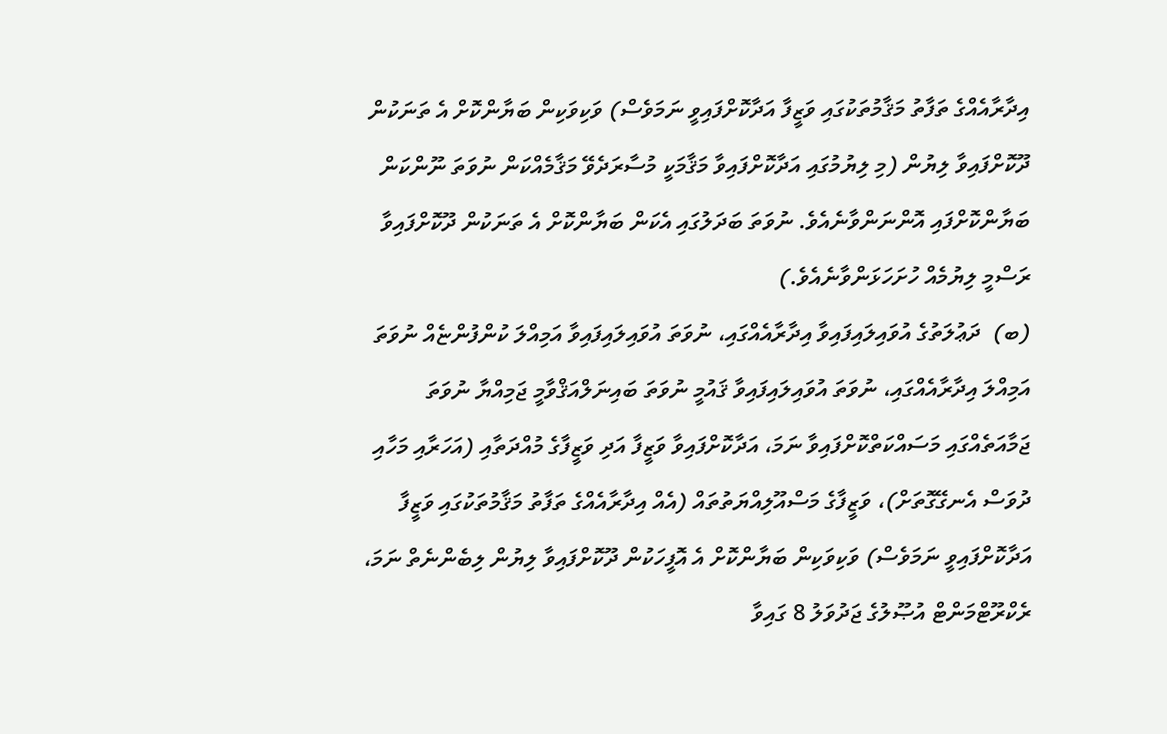އިދާރާއެއްގެ ތަފާތު މަޤާމުތަކުގައި ވަޒީފާ އަދާކޮށްފައިވީ ނަމަވެސް) ވަކިވަކިން ބަޔާންކޮށް އެ ތަނަކުން ދޫކޮށްފައިވާ ލިޔުން (މި ލިޔުމުގައި އަދާކޮށްފައިވާ މަޤާމަކީ މުސާރަދެވޭ މަޤާމެއްކަން ނުވަތަ ނޫންކަން ބަޔާންކޮށްފައި އޮންނަންވާނެއެވެ. ނުވަތަ ބަދަލުގައި އެކަން ބަޔާންކޮށް އެ ތަނަކުން ދޫކޮށްފައިވާ ރަސްމީ ލިޔުމެއް ހުށަހަޅަންވާނެއެވެ.)
(ބ)  ދަޢުލަތުގެ އުވައިލައިފައިވާ އިދާރާއެއްގައި، ނުވަތަ އުވައިލައިފައިވާ އަމިއްލަ ކުންފުންޏެއް ނުވަތަ އަމިއްލަ އިދާރާއެއްގައި، ނުވަތަ އުވައިލައިފައިވާ ޤައުމީ ނުވަތަ ބައިނަލްއަޤްވާމީ ޖަމިއްޔާ ނުވަތަ ޖަމާއަތެއްގައި މަސައްކަތްކޮށްފައިވާ ނަމަ، އަދާކޮށްފައިވާ ވަޒީފާ އަދި ވަޒީފާގެ މުއްދަތާއި (އަހަރާއި މަހާއި ދުވަސް އެނގޭގޮތަށް)، ވަޒީފާގެ މަސްއޫލިއްޔަތުތައް (އެއް އިދާރާއެއްގެ ތަފާތު މަޤާމުތަކުގައި ވަޒީފާ އަދާކޮށްފައިވީ ނަމަވެސް) ވަކިވަކިން ބަޔާންކޮށް އެ އޮފީހަކުން ދޫކޮށްފައިވާ ލިޔުން ލިބެންނެތް ނަމަ، ރެކްރޫޓްމަންޓް އުޞޫލުގެ ޖަދުވަލު 8 ގައިވާ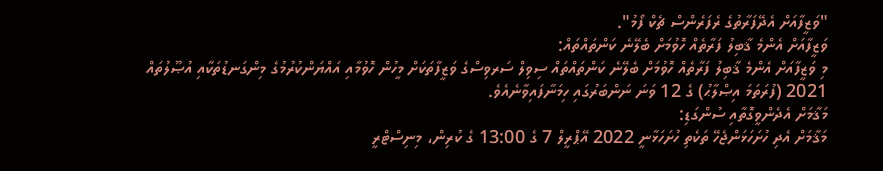"ވަޒީފާއަށް އެދޭފަރާތުގެ ރެފަރެންސް ޗެކް ފޯމު".
ވަޒީފާއަށް އެންމެ ޤާބިލު ފަރާތެއް ހޮވުމަށް ބެލޭނެ ކަންތައްތައް:
މި ވަޒީފާއަށް އެންމެ ޤާބިލު ފަރާތެއް ހޮވުމަށް ބެލޭނެ ކަންތައްތައް ސިވިލް ސަރވިސްގެ ވަޒީފާތަކަށް މީހުން ހޮވުމާއި އައްޔަންކުރުމުގެ މިންގަނޑުތަކާއި އުޞޫލުތައް 2021 (ފުރަތަމަ އިޞްލާޙު) ގެ 12 ވަނަ ނަންބަރުގައި ހިމަނާފައިވާނެއެވެ.
މަޤާމަށް އެދެންވީގޮތާއި ސުންގަޑި:
މަޤާމަށް އެދި ހުށަހަޅަންޖެހޭ ތަކެތި ހުށަހަޅާނީ 2022 އޭޕްރީލް 7 ގެ 13:00 ގެ ކުރިން، މިނިސްޓްރީ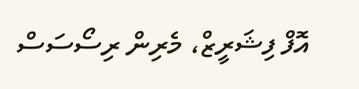އޮފް ފިޝަރީޒް، މެރިން ރިސޯސަސް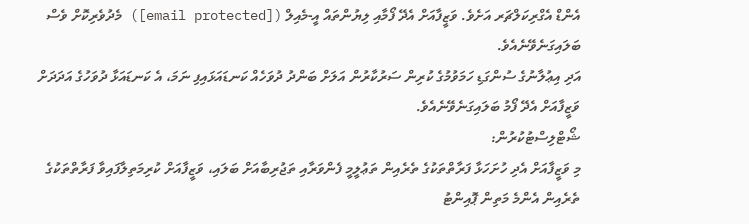އެންޑް އެގްރިކަލްޗަރ އަށެވެ. ވަޒީފާއަށް އެދޭ ފޯމާއި ލިޔުންތައް އީ-މެއިލް ([email protected]) މެދުވެރިކޮށް ވެސް ބަލައިގަނެވޭނެއެވެ.
އަދި އިޢުލާނުގެ ސުންގަޑި ހަމަވުމުގެ ކުރިން ސަރުކާރުން އަލަށް ބަންދު ދުވަހެއް ކަނޑައަޅައިފި ނަމަ، އެ ކަނޑައަޅާ ދުވަހުގެ އަދަދަށް ވަޒީފާއަށް އެދޭ ފޯމު ބަލައިގަނެވޭނެއެވެ.
ޝޯޓްލިސްޓުކުރުން:
މި ވަޒީފާއަށް އެދި ހުށަހަޅާ ފަރާތްތަކުގެ ތެރެއިން ތަޢުލީމީ ފެންވަރާއި ތަޖުރިބާއަށް ބަލައި، ވަޒީފާއަށް ކުރިމަތިލާފައިވާ ފަރާތްތަކުގެ ތެރެއިން އެންމެ މަތިން ޕޮއިންޓު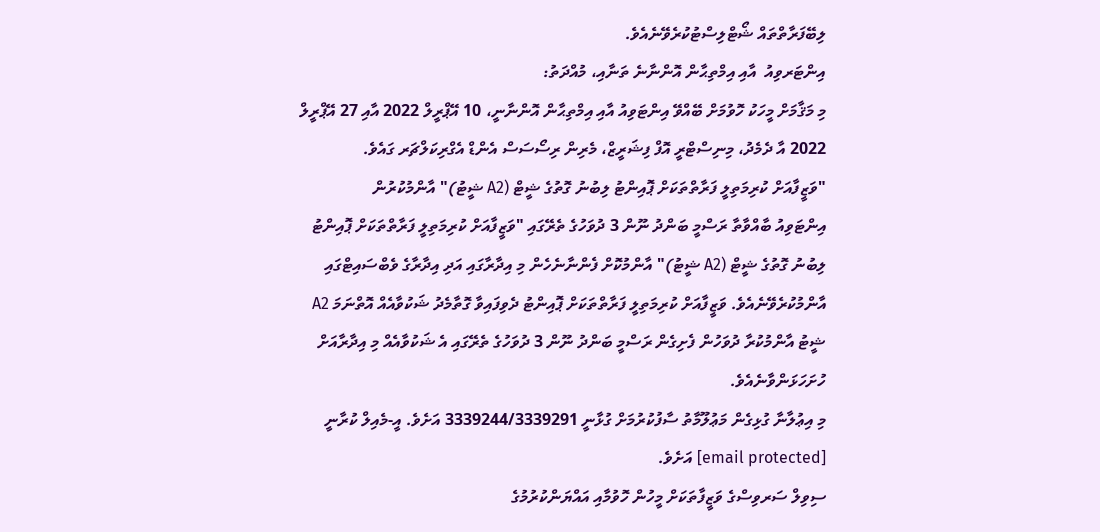ލިބޭފަރާތްތައް ޝޯޓްލިސްޓުކުރެވޭނެއެވެ.
އިންޓަރވިއު  އާއި އިމްތިޙާން އޮންނާނެ ތަނާއި، މުއްދަތު:
މި މަޤާމަށް މީހަކު ހޮވުމަށް ބޭއްވޭ އިންޓަވިއު އާއި އިމްތިޙާން އޮންނާނީ، 10 އޭޕްރީލް 2022 އާއި 27 އޭޕްރީލް 2022 އާ ދެމެދު، މިނިސްޓްރީ އޮފް ފިޝަރީޒް، މެރިން ރިސޯސަސް އެންޑް އެގްރިކަލްޗަރ ގައެވެ.
"ވަޒީފާއަށް ކުރިމަތިލީ ފަރާތްތަކަށް ޕޮއިންޓު ލިބުނު ގޮތުގެ ޝީޓް (A2 ޝީޓު)" އާންމުކުރުން
އިންޓަވިއު ބާއްވާތާ ރަސްމީ ބަންދު ނޫން 3 ދުވަހުގެ ތެރޭގައި "ވަޒީފާއަށް ކުރިމަތިލީ ފަރާތްތަކަށް ޕޮއިންޓު ލިބުނު ގޮތުގެ ޝީޓް (A2 ޝީޓު)" އާންމުކޮށް ފެންނާނެހެން މި އިދާރާގައި އަދި އިދާރާގެ ވެބްސައިޓްގައި އާންމުކުރެވޭނެއެވެ. ވަޒީފާއަށް ކުރިމަތިލީ ފަރާތްތަކަށް ޕޮއިންޓު ދެވިފައިވާ ގޮތާމެދު ޝަކުވާއެއް އޮތްނަމަ A2 ޝީޓު އާންމުކުރާ ދުވަހުން ފެށިގެން ރަސްމީ ބަންދު ނޫން 3 ދުވަހުގެ ތެރޭގައި އެ ޝަކުވާއެއް މި އިދާރާއަށް ހުށަހަޅަންވާނެއެވެ.
މި އިޢުލާނާ ގުޅިގެން މަޢުލޫމާތު ސާފުކުރުމަށް ގުޅާނީ 3339244/3339291 އަށެވެ. އީ-މެއިލް ކުރާނީ [email protected] އަށެވެ.
ސިވިލް ސަރވިސްގެ ވަޒީފާތަކަށް މީހުން ހޮވުމާއި އައްޔަންކުރުމުގެ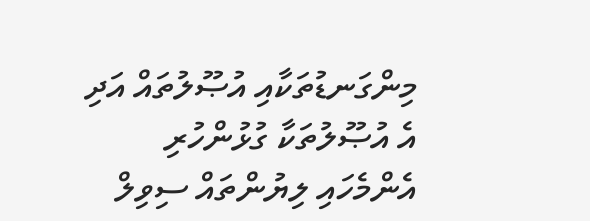މިންގަނޑުތަކާއި އުޞޫލުތައް އަދި އެ އުޞޫލުތަކާ ގުޅުންހުރި އެންމެހައި ލިޔުންތައް ސިވިލް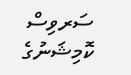ސަރވިސް ކޮމިޝަނުގެ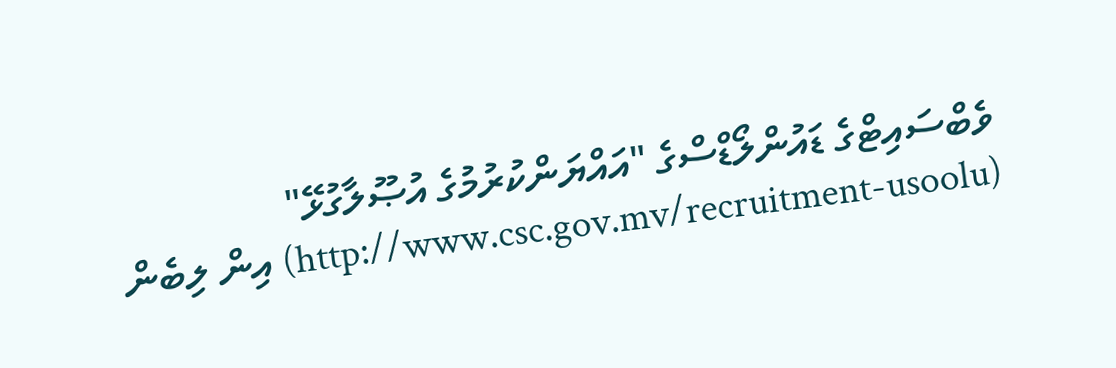ވެބްސައިޓްގެ ޑައުންލޯޑްސްގެ "އައްޔަންކުރުމުގެ އުޞޫލާގުޅޭ" (http://www.csc.gov.mv/recruitment-usoolu) އިން ލިބެން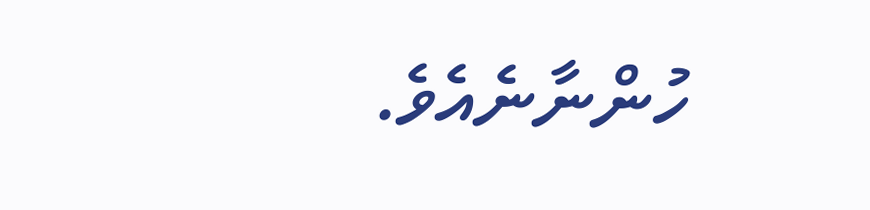ހުންނާނެއެވެ.